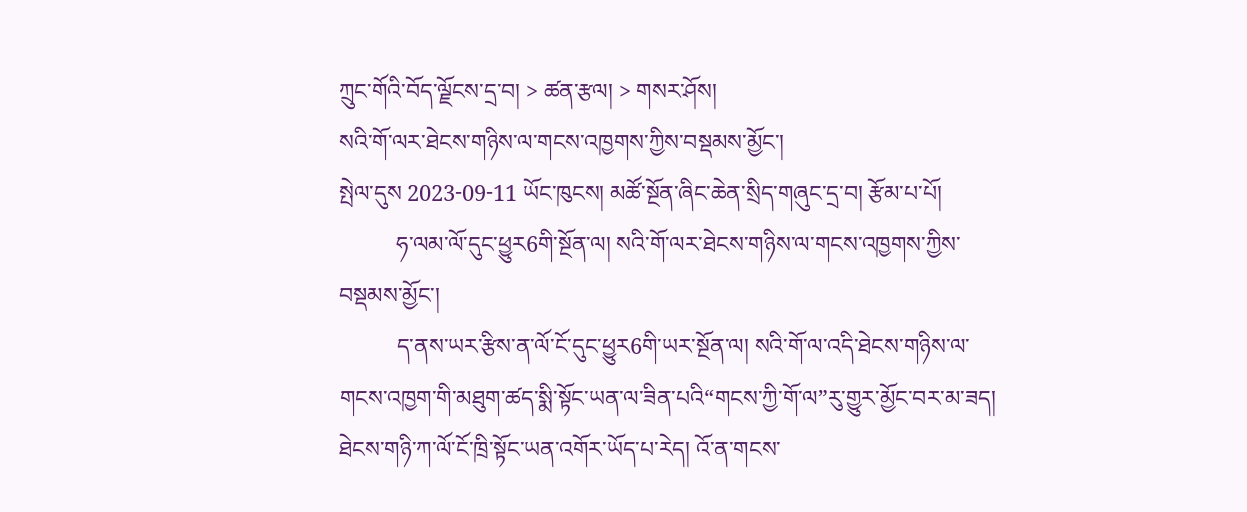ཀྲུང་གོའི་བོད་ལྗོངས་དྲ་བ། > ཚན་རྩལ། > གསར་ཤོས།
སའི་གོ་ལར་ཐེངས་གཉིས་ལ་གངས་འཁྱགས་ཀྱིས་བསྡམས་མྱོང་།
སྤེལ་དུས 2023-09-11 ཡོང་ཁུངས། མཚོ་སྔོན་ཞིང་ཆེན་སྲིད་གཞུང་དྲ་བ། རྩོམ་པ་པོ།
          ཧ་ལམ་ལོ་དུང་ཕྱུར6གི་སྔོན་ལ། སའི་གོ་ལར་ཐེངས་གཉིས་ལ་གངས་འཁྱགས་ཀྱིས་བསྡམས་མྱོང་།
          ད་ནས་ཡར་རྩིས་ན་ལོ་ངོ་དུང་ཕྱུར6གི་ཡར་སྔོན་ལ། སའི་གོ་ལ་འདི་ཐེངས་གཉིས་ལ་གངས་འཁྱག་གི་མཐུག་ཚད་སྨི་སྟོང་ཡན་ལ་ཟིན་པའི“གངས་ཀྱི་གོ་ལ”རུ་གྱུར་མྱོང་བར་མ་ཟད། ཐེངས་གཉི་ཀ་ལོ་ངོ་ཁྲི་སྟོང་ཡན་འགོར་ཡོད་པ་རེད། འོ་ན་གངས་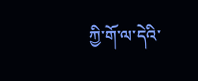ཀྱི་གོ་ལ་དེའི་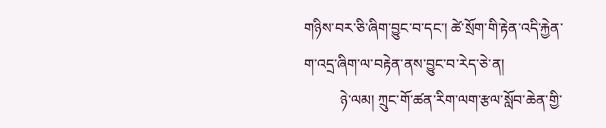གཉིས་བར་ཅི་ཞིག་བྱུང་བ་དང་། ཚེ་སྲོག་གི་རྟེན་འདི་རྐྱེན་ག་འདྲ་ཞིག་ལ་བརྟེན་ནས་བྱུང་བ་རེད་ཅེ་ན།
          ཉེ་ལམ། ཀྲུང་གོ་ཚན་རིག་ལག་རྩལ་སློབ་ཆེན་གྱི་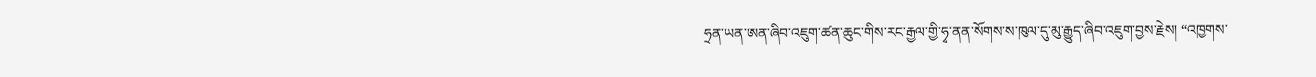ཧྲན་ཡན་ཨན་ཞིབ་འཇུག་ཚན་ཆུང་གིས་རང་རྒྱལ་གྱི་ཧྭ་ནན་སོགས་ས་ཁུལ་དུ་མུ་རྒྱུད་ཞིབ་འཇུག་བྱས་རྗེས། “འཁྱགས་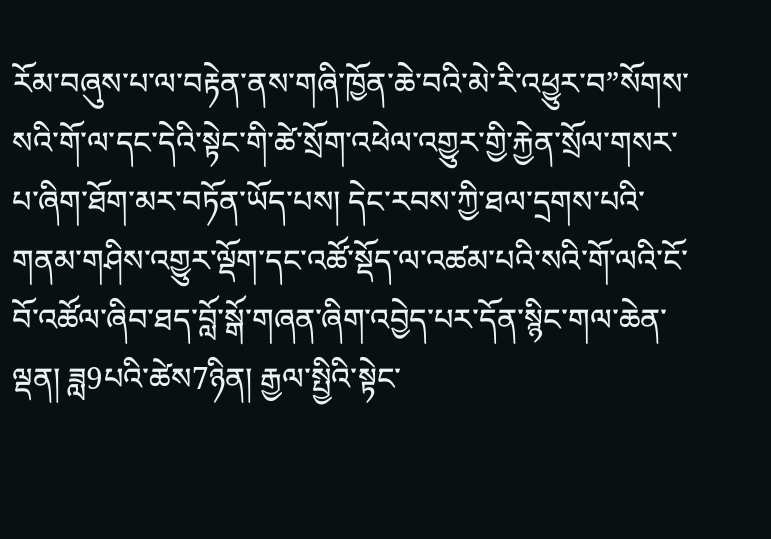རོམ་བཞུས་པ་ལ་བརྟེན་ནས་གཞི་ཁྱོན་ཆེ་བའི་མེ་རི་འཕྱུར་བ”སོགས་སའི་གོ་ལ་དང་དེའི་སྟེང་གི་ཚེ་སྲོག་འཕེལ་འགྱུར་གྱི་རྐྱེན་སྲོལ་གསར་པ་ཞིག་ཐོག་མར་བཏོན་ཡོད་པས། དེང་རབས་ཀྱི་ཐལ་དྲགས་པའི་གནམ་གཤིས་འགྱུར་ལྡོག་དང་འཚོ་སྡོད་ལ་འཚམ་པའི་སའི་གོ་ལའི་ངོ་བོ་འཚོལ་ཞིབ་ཐད་བློ་སྒོ་གཞན་ཞིག་འབྱེད་པར་དོན་སྙིང་གལ་ཆེན་ལྡན། ཟླ9པའི་ཚེས7ཉིན། རྒྱལ་སྤྱིའི་སྟེང་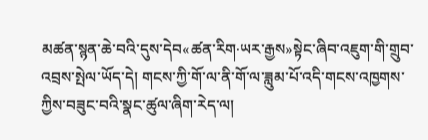མཚན་སྙན་ཆེ་བའི་དུས་དེབ«ཚན་རིག·ཡར་རྒྱས»སྟེང་ཞིབ་འཇུག་གི་གྲུབ་འབྲས་སྤེལ་ཡོད་དེ། གངས་ཀྱི་གོ་ལ་ནི་གོ་ལ་ཟླུམ་པོ་འདི་གངས་འཁྱགས་ཀྱིས་བཟུང་བའི་སྣང་ཚུལ་ཞིག་རེད་ལ།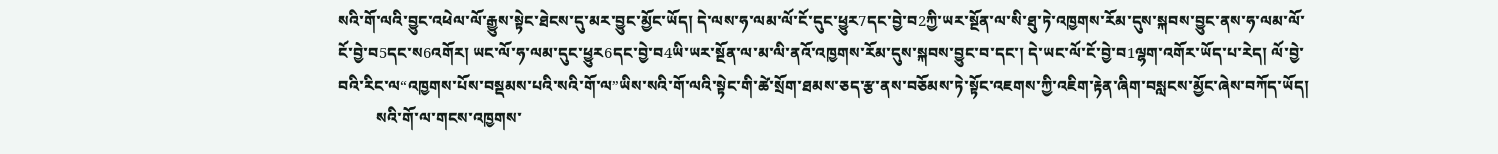སའི་གོ་ལའི་བྱུང་འཕེལ་ལོ་རྒྱུས་སྟེང་ཐེངས་དུ་མར་བྱུང་མྱོང་ཡོད། དེ་ལས་ཧ་ལམ་ལོ་ངོ་དུང་ཕྱུར7དང་བྱེ་བ2ཀྱི་ཡར་སྔོན་ལ་སི་ཐུ་ཏེ་འཁྱགས་རོམ་དུས་སྐབས་བྱུང་ནས་ཧ་ལམ་ལོ་ངོ་བྱེ་བ5དང་ས6འགོར། ཡང་ལོ་ཧ་ལམ་དུང་ཕྱུར6དང་བྱེ་བ4ཡི་ཡར་སྔོན་ལ་མ་ལི་ནའོ་འཁྱགས་རོམ་དུས་སྐབས་བྱུང་བ་དང་། དེ་ཡང་ལོ་ངོ་བྱེ་བ1ལྷག་འགོར་ཡོད་པ་རེད། ལོ་བྱེ་བའི་རིང་ལ“འཁྱགས་པོས་བསྡམས་པའི་སའི་གོ་ལ”ཡིས་སའི་གོ་ལའི་སྟེང་གི་ཚེ་སྲོག་ཐམས་ཅད་རྩ་ནས་བཅོམས་ཏེ་སྟོང་འཇགས་ཀྱི་འཇིག་རྟེན་ཞིག་བསླངས་མྱོང་ཞེས་བཀོད་ཡོད།
          སའི་གོ་ལ་གངས་འཁྱགས་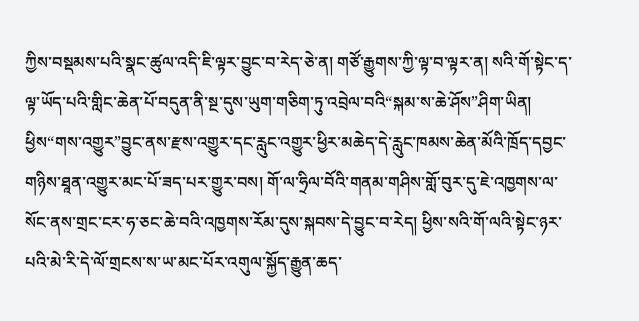ཀྱིས་བསྡམས་པའི་སྣང་ཚུལ་འདི་ཇི་ལྟར་བྱུང་བ་རེད་ཅེ་ན། གཙོ་རྒྱུགས་ཀྱི་ལྟ་བ་ལྟར་ན། སའི་གོ་སྟེང་ད་ལྟ་ཡོད་པའི་གླིང་ཆེན་པོ་བདུན་ནི་སྔ་དུས་ཡུག་གཅིག་ཏུ་འབྲེལ་བའི“སྐམ་ས་ཆེ་ཤོས”ཤིག་ཡིན། ཕྱིས“གས་འགྱུར”བྱུང་ནས་རྫས་འགྱུར་དང་རླུང་འགྱུར་ཕྱིར་མཆེད་དེ་རླུང་ཁམས་ཆེན་མོའི་ཁྲོད་དབྱང་གཉིས་ཐཱན་འགྱུར་མང་པོ་ཟད་པར་གྱུར་བས། གོ་ལ་ཧྲིལ་བོའི་གནམ་གཤིས་གློ་བུར་དུ་ཇེ་འཁྱགས་ལ་སོང་ནས་གྲང་ངར་ཧ་ཅང་ཆེ་བའི་འཁྱགས་རོམ་དུས་སྐབས་དེ་བྱུང་བ་རེད། ཕྱིས་སའི་གོ་ལའི་སྟེང་ཉར་པའི་མེ་རི་དེ་ལོ་གྲངས་ས་ཡ་མང་པོར་འགུལ་སྐྱོད་རྒྱུན་ཆད་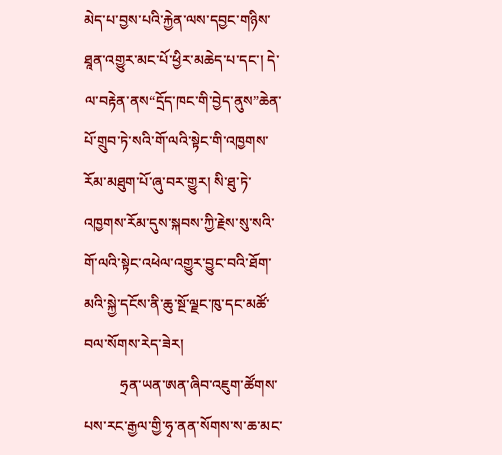མེད་པ་བྱས་པའི་རྐྱེན་ལས་དབྱང་གཉིས་ཐཱན་འགྱུར་མང་པོ་ཕྱིར་མཆེད་པ་དང་། དེ་ལ་བརྟེན་ནས“དྲོད་ཁང་གི་བྱེད་ནུས”ཆེན་པོ་གྲུབ་ཏེ་སའི་གོ་ལའི་སྟེང་གི་འཁྱགས་རོམ་མཐུག་པོ་ཞུ་བར་གྱུར། སི་ཐུ་ཏེ་འཁྱགས་རོམ་དུས་སྐབས་ཀྱི་རྗེས་སུ་སའི་གོ་ལའི་སྟེང་འཕེལ་འགྱུར་བྱུང་བའི་ཐོག་མའི་སྐྱེ་དངོས་ནི་ཆུ་སྔོ་ལྗང་ཁུ་དང་མཚོ་བལ་སོགས་རེད་ཟེར།
          ཧྲན་ཡན་ཨན་ཞིབ་འཇུག་ཚོགས་པས་རང་རྒྱལ་གྱི་ཧྭ་ནན་སོགས་ས་ཆ་མང་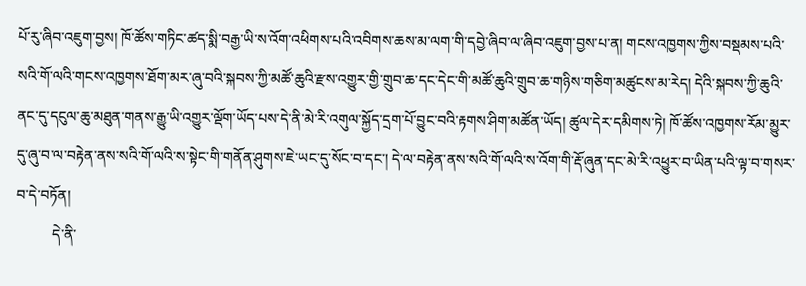པོ་རུ་ཞིབ་འཇུག་བྱས། ཁོ་ཚོས་གཏིང་ཚད་སྨི་བརྒྱ་ཡི་ས་འོག་འཕིགས་པའི་འབིགས་ཆས་མ་ལག་གི་དབྱེ་ཞིབ་ལ་ཞིབ་འཇུག་བྱས་པ་ན། གངས་འཁྱགས་ཀྱིས་བསྡམས་པའི་སའི་གོ་ལའི་གངས་འཁྱགས་ཐོག་མར་ཞུ་བའི་སྐབས་ཀྱི་མཚོ་ཆུའི་རྫས་འགྱུར་གྱི་གྲུབ་ཆ་དང་དེང་གི་མཚོ་ཆུའི་གྲུབ་ཆ་གཉིས་གཅིག་མཚུངས་མ་རེད། དེའི་སྐབས་ཀྱི་ཆུའི་ནང་དུ་དངུལ་ཆུ་མཐུན་གནས་རྒྱུ་ཡི་འགྱུར་ལྡོག་ཡོད་པས་དེ་ནི་མེ་རི་འགུལ་སྐྱོད་དྲག་པོ་བྱུང་བའི་རྟགས་ཤིག་མཚོན་ཡོད། ཚུལ་དེར་དམིགས་ཏེ། ཁོ་ཚོས་འཁྱགས་རོམ་མྱུར་དུ་ཞུ་བ་ལ་བརྟེན་ནས་སའི་གོ་ལའི་ས་སྟེང་གི་གནོན་ཤུགས་ཇེ་ཡང་དུ་སོང་བ་དང་། དེ་ལ་བརྟེན་ནས་སའི་གོ་ལའི་ས་འོག་གི་རྡོ་ཞུན་དང་མེ་རི་འཕྱུར་བ་ཡིན་པའི་ལྟ་བ་གསར་བ་དེ་བཏོན།
          དེ་ནི་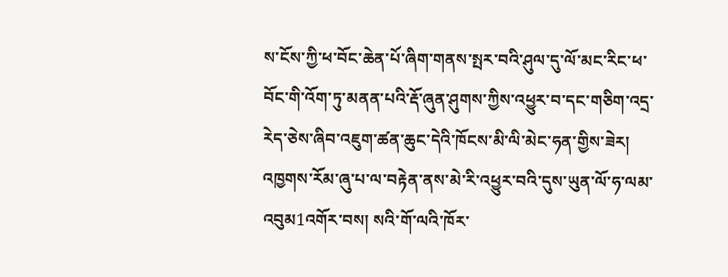ས་ངོས་ཀྱི་ཕ་བོང་ཆེན་པོ་ཞིག་གནས་སྤར་བའི་ཤུལ་དུ་ལོ་མང་རིང་ཕ་བོང་གི་འོག་ཏུ་མནན་པའི་རྡོ་ཞུན་ཤུགས་ཀྱིས་འཕྱུར་བ་དང་གཅིག་འདྲ་རེད་ཅེས་ཞིབ་འཇུག་ཚན་ཆུང་དེའི་ཁོངས་མི་ལི་མེང་ཧན་གྱིས་ཟེར། འཁྱགས་རོམ་ཞུ་པ་ལ་བརྟེན་ནས་མེ་རི་འཕྱུར་བའི་དུས་ཡུན་ལོ་ཧ་ལམ་འབུམ1འགོར་བས། སའི་གོ་ལའི་ཁོར་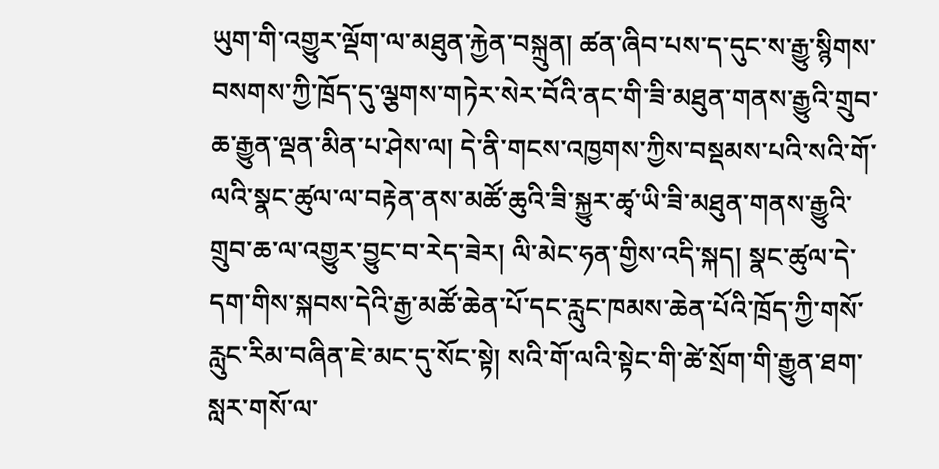ཡུག་གི་འགྱུར་ལྡོག་ལ་མཐུན་རྐྱེན་བསྐྲུན། ཚན་ཞིབ་པས་ད་དུང་ས་རྒྱུ་སྙིགས་བསགས་ཀྱི་ཁྲོད་དུ་ལྕགས་གཏེར་སེར་བོའི་ནང་གི་ཟི་མཐུན་གནས་རྒྱུའི་གྲུབ་ཆ་རྒྱུན་ལྡན་མིན་པ་ཤེས་ལ། དེ་ནི་གངས་འཁྱགས་ཀྱིས་བསྡམས་པའི་སའི་གོ་ལའི་སྣང་ཚུལ་ལ་བརྟེན་ནས་མཚོ་ཆུའི་ཟི་སྐྱུར་ཚྭ་ཡི་ཟི་མཐུན་གནས་རྒྱུའི་གྲུབ་ཆ་ལ་འགྱུར་བྱུང་བ་རེད་ཟེར། ལི་མེང་ཧན་གྱིས་འདི་སྐད། སྣང་ཚུལ་དེ་དག་གིས་སྐབས་དེའི་རྒྱ་མཚོ་ཆེན་པོ་དང་རླུང་ཁམས་ཆེན་པོའི་ཁྲོད་ཀྱི་གསོ་རླུང་རིམ་བཞིན་ཇེ་མང་དུ་སོང་སྟེ། སའི་གོ་ལའི་སྟེང་གི་ཚེ་སྲོག་གི་རྒྱུན་ཐག་སླར་གསོ་ལ་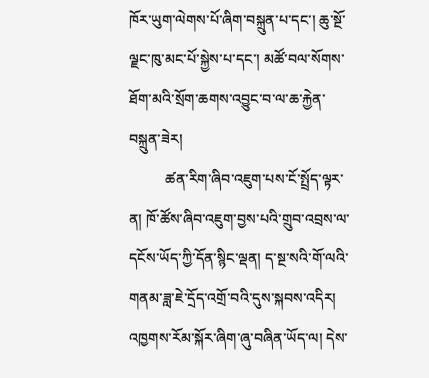ཁོར་ཡུག་ལེགས་པོ་ཞིག་བསྐྲུན་པ་དང་། ཆུ་སྔོ་ལྗང་ཁུ་མང་པོ་སྐྱེས་པ་དང་། མཚོ་བལ་སོགས་ཐོག་མའི་སྲོག་ཆགས་འབྱུང་བ་ལ་ཆ་རྐྱེན་བསྐྲུན་ཟེར།
          ཚན་རིག་ཞིབ་འཇུག་པས་ངོ་སྤྲོད་ལྟར་ན། ཁོ་ཚོས་ཞིབ་འཇུག་བྱས་པའི་གྲུབ་འབྲས་ལ་དངོས་ཡོད་ཀྱི་དོན་སྙིང་ལྡན། ད་སྔ་སའི་གོ་ལའི་གནམ་ཟླ་ཇེ་དྲོད་འགྲོ་བའི་དུས་སྐབས་འདིར། འཁྱགས་རོམ་སྐོར་ཞིག་ཞུ་བཞིན་ཡོད་ལ། དེས་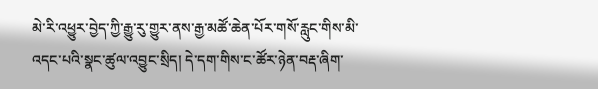མེ་རི་འཕྱུར་བྱེད་ཀྱི་རྒྱུ་རུ་གྱུར་ནས་རྒྱ་མཚོ་ཆེན་པོར་གསོ་རླུང་གིས་མི་འདང་པའི་སྣང་ཚུལ་འབྱུང་སྲིད། དེ་དག་གིས་ང་ཚོར་ཉེན་བརྡ་ཞིག་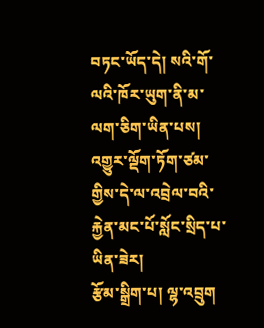བཏང་ཡོད་དེ། སའི་གོ་ལའི་ཁོར་ཡུག་ནི་མ་ལག་ཅིག་ཡིན་པས། འགྱུར་ལྡོག་ཏོག་ཙམ་གྱིས་དེ་ལ་འབྲེལ་བའི་རྐྱེན་མང་པོ་སློང་སྲིད་པ་ཡིན་ཟེར།
རྩོམ་སྒྲིག་པ། ལྷ་འབྲུག